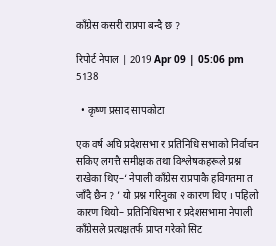काँग्रेस कसरी राप्रपा बन्दै छ ?

रिपोर्ट नेपाल | 2019 Apr 09 | 05:06 pm 5138

  • कृष्ण प्रसाद सापकोटा

एक वर्ष अघि प्रदेशसभा र प्रतिनिधि सभाको निर्वाचन सकिए लगत्तै समीक्षक तथा विश्लेषकहरूले प्रश्न राखेका थिए–‘ नेपाली काँग्रेस राप्रपाकै हविगतमा त जाँदै छैन ? ’ यो प्रश्न गरिनुका २ कारण थिए । पहिलो कारण थियो– प्रतिनिधिसभा र प्रदेशसभामा नेपाली काँग्रेसले प्रत्यक्षतर्फ प्राप्त गरेको सिट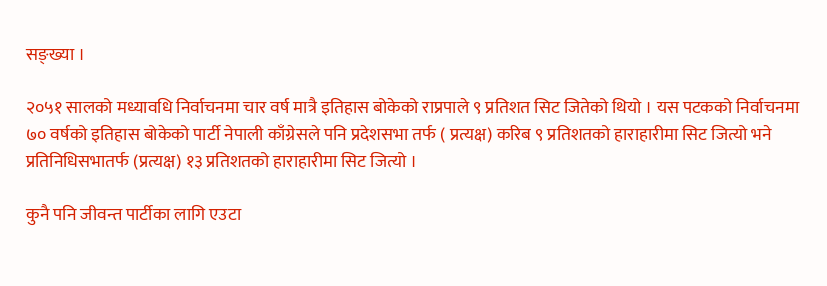सङ्ख्या ।

२०५१ सालको मध्यावधि निर्वाचनमा चार वर्ष मात्रै इतिहास बोकेको राप्रपाले ९ प्रतिशत सिट जितेको थियो । यस पटकको निर्वाचनमा ७० वर्षको इतिहास बोकेको पार्टी नेपाली काँग्रेसले पनि प्रदेशसभा तर्फ ( प्रत्यक्ष) करिब ९ प्रतिशतको हाराहारीमा सिट जित्यो भने प्रतिनिधिसभातर्फ (प्रत्यक्ष) १३ प्रतिशतको हाराहारीमा सिट जित्यो ।

कुनै पनि जीवन्त पार्टीका लागि एउटा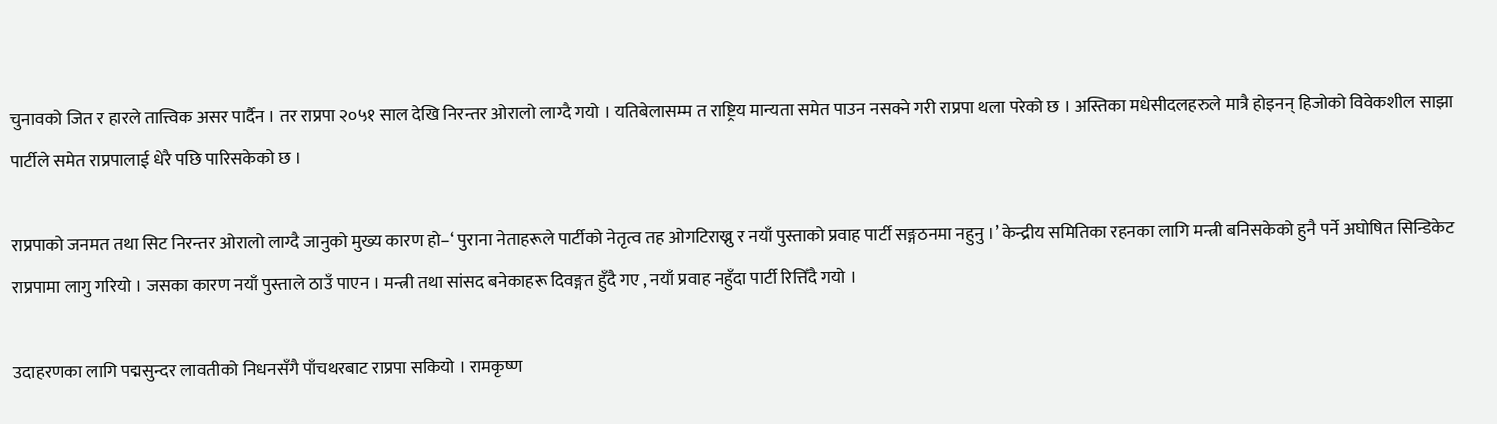चुनावको जित र हारले तात्त्विक असर पार्दैन । तर राप्रपा २०५१ साल देखि निरन्तर ओरालो लाग्दै गयो । यतिबेलासम्म त राष्ट्रिय मान्यता समेत पाउन नसक्ने गरी राप्रपा थला परेको छ । अस्तिका मधेसीदलहरुले मात्रै होइनन् हिजोको विवेकशील साझा पार्टीले समेत राप्रपालाई धेरै पछि पारिसकेको छ ।

राप्रपाको जनमत तथा सिट निरन्तर ओरालो लाग्दै जानुको मुख्य कारण हो–‘ पुराना नेताहरूले पार्टीको नेतृत्व तह ओगटिराख्नु र नयाँ पुस्ताको प्रवाह पार्टी सङ्गठनमा नहुनु ।’ केन्द्रीय समितिका रहनका लागि मन्त्री बनिसकेको हुनै पर्ने अघोषित सिन्डिकेट राप्रपामा लागु गरियो । जसका कारण नयाँ पुस्ताले ठाउँ पाएन । मन्त्री तथा सांसद बनेकाहरू दिवङ्गत हुँदै गए , नयाँ प्रवाह नहुँदा पार्टी रित्तिँदै गयो ।

उदाहरणका लागि पद्मसुन्दर लावतीको निधनसँगै पाँचथरबाट राप्रपा सकियो । रामकृष्ण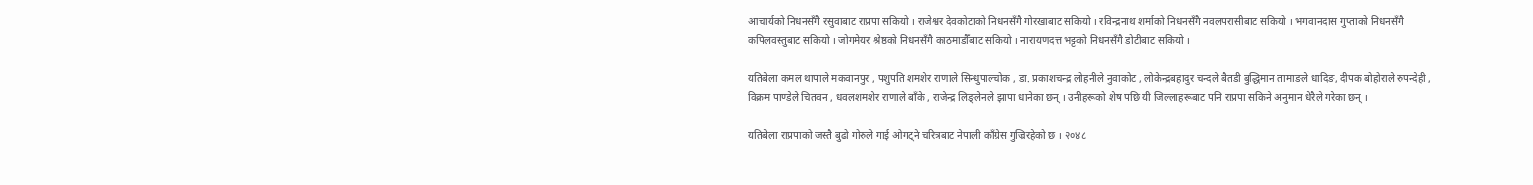आचार्यको निधनसँगै रसुवाबाट राप्रपा सकियो । राजेश्वर देवकोटाको निधनसँगै गोरखाबाट सकियो । रविन्द्रनाथ शर्माको निधनसँगै नवलपरासीबाट सकियो । भगवानदास गुप्ताको निधनसँगै कपिलवस्तुबाट सकियो । जोगमेयर श्रेष्ठको निधनसँगै काठमाडौँबाट सकियो । नारायणदत्त भट्टको निधनसँगै डोटीबाट सकियो ।

यतिबेला कमल थापाले मकवानपुर , पशुपति शमशेर राणाले सिन्धुपाल्चोक , डा. प्रकाशचन्द्र लोहनीले नुवाकोट , लोकेन्द्रबहादुर चन्दले बैतडी बुद्धिमान तामाङले धादिङ, दीपक बोहोराले रुपन्देही , विक्रम पाण्डेले चितवन , धवलशमशेर राणाले बाँके , राजेन्द्र लिङ्लेनले झापा धानेका छन् । उनीहरूको शेष पछि यी जिल्लाहरूबाट पनि राप्रपा सकिने अनुमान धेरैले गरेका छन् ।

यतिबेला राप्रपाको जस्तै बुढो गोरुले गाई ओगट्ने चरित्रबाट नेपाली काँग्रेस गुज्रिरहेको छ । २०४८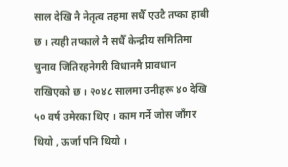साल देखि नै नेतृत्व तहमा सधैँ एउटै तप्का हाबी छ । त्यही तप्काले नै सधैँ केन्द्रीय समितिमा चुनाव जितिरहनेगरी विधानमै प्रावधान राखिएको छ । २०४८ सालमा उनीहरू ४० देखि ५० वर्ष उमेरका थिए । काम गर्ने जोस जाँगर थियो , ऊर्जा पनि थियो ।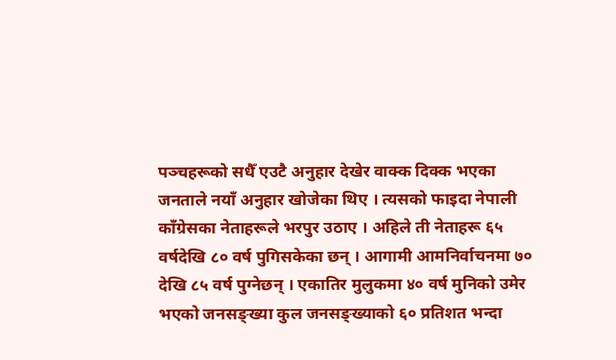पञ्चहरूको सधैँ एउटै अनुहार देखेर वाक्क दिक्क भएका जनताले नयाँ अनुहार खोजेका थिए । त्यसको फाइदा नेपाली काँग्रेसका नेताहरूले भरपुर उठाए । अहिले ती नेताहरू ६५ वर्षदेखि ८० वर्ष पुगिसकेका छन् । आगामी आमनिर्वाचनमा ७० देखि ८५ वर्ष पुग्नेछन् । एकातिर मुलुकमा ४० वर्ष मुनिको उमेर भएको जनसङ्ख्या कुल जनसङ्ख्याको ६० प्रतिशत भन्दा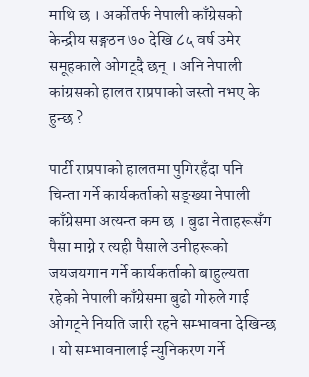माथि छ । अर्कोतर्फ नेपाली काँग्रेसको केन्द्रीय सङ्गठन ७० देखि ८५ वर्ष उमेर समूहकाले ओगट्दै छन् । अनि नेपाली कांग्रसको हालत राप्रपाको जस्तो नभए के हुन्छ ?

पार्टी राप्रपाको हालतमा पुगिरहँदा पनि चिन्ता गर्ने कार्यकर्ताको सङ्ख्या नेपाली काँग्रेसमा अत्यन्त कम छ । बुढा नेताहरूसँग पैसा माग्ने र त्यही पैसाले उनीहरूको जयजयगान गर्ने कार्यकर्ताको बाहुल्यता रहेको नेपाली काँग्रेसमा बुढो गोरुले गाई ओगट्ने नियति जारी रहने सम्भावना देखिन्छ । यो सम्भावनालाई न्युनिकरण गर्ने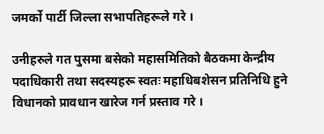जमर्को पार्टी जिल्ला सभापतिहरूले गरे ।

उनीहरुले गत पुसमा बसेको महासमितिको बैठकमा केन्द्रीय पदाधिकारी तथा सदस्यहरू स्वतः महाधिबशेसन प्रतिनिधि हुने विधानको प्रावधान खारेज गर्न प्रस्ताव गरे ।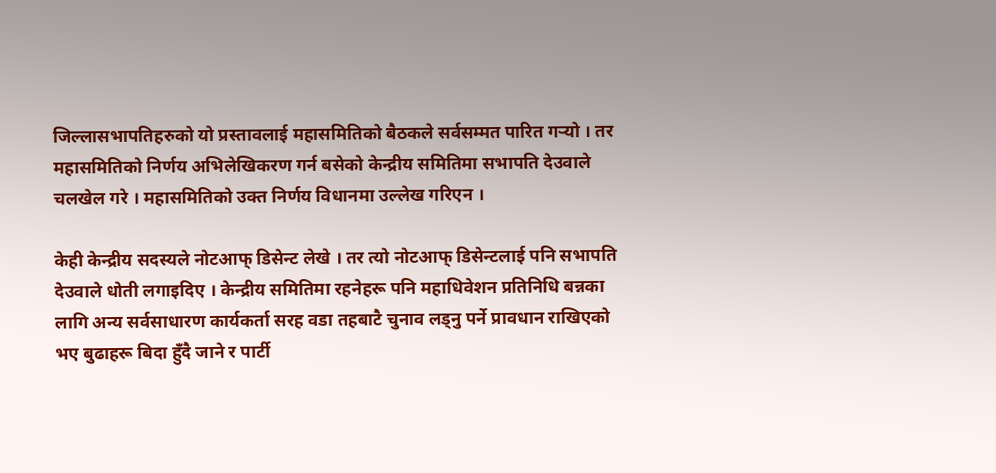जिल्लासभापतिहरुको यो प्रस्तावलाई महासमितिको बैठकले सर्वसम्मत पारित गर्‍यो । तर महासमितिको निर्णय अभिलेखिकरण गर्न बसेको केन्द्रीय समितिमा सभापति देउवाले चलखेल गरे । महासमितिको उक्त निर्णय विधानमा उल्लेख गरिएन ।

केही केन्द्रीय सदस्यले नोटआफ् डिसेन्ट लेखे । तर त्यो नोटआफ् डिसेन्टलाई पनि सभापति देउवाले धोती लगाइदिए । केन्द्रीय समितिमा रहनेहरू पनि महाधिवेशन प्रतिनिधि बन्नका लागि अन्य सर्वसाधारण कार्यकर्ता सरह वडा तहबाटै चुनाव लड्नु पर्ने प्रावधान राखिएको भए बुढाहरू बिदा हुँदै जाने र पार्टी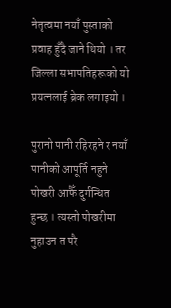नेतृत्वमा नयाँ पुस्ताको प्रवाह हुँदै जाने थियो । तर जिल्ला सभापतिहरूको यो प्रयत्नलाई ब्रेक लगाइयो ।

पुरानो पानी रहिरहने र नयाँ पानीको आपूर्ति नहुने पोखरी आफैँ दुर्गन्धित हुन्छ । त्यस्तो पोखरीमा नुहाउन त परै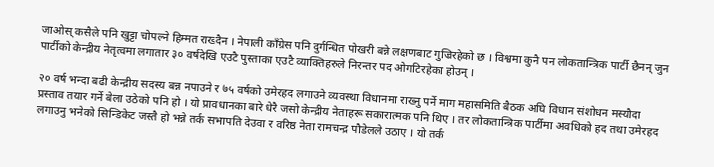जाओस् कसैले पनि खुट्टा चोपल्ने हिम्मत राख्दैन । नेपाली काँग्रेस पनि दुर्गन्धित पोखरी बन्ने लक्षणबाट गुज्रिरहेको छ । विश्वमा कुनै पन लोकतान्त्रिक पार्टी छैनन् जुन पार्टीको केन्द्रीय नेतृत्वमा लगातार ३० वर्षदेखि एउटै पुस्ताका एउटै व्याक्तिहरुले निरन्तर पद ओगटिरहेका होउन् ।

२० वर्ष भन्दा बढी केन्द्रीय सदस्य बन्न नपाउने र ७५ वर्षको उमेरहद लगाउने व्यवस्था विधानमा राख्नु पर्ने माग महासमिति बैठक अघि विधान संशोधन मस्यौदा प्रस्ताव तयार गर्ने बेला उठेको पनि हो । यो प्रावधानका बारे धेरै जसो केन्द्रीय नेताहरू सकारात्मक पनि थिए । तर लोकतान्त्रिक पार्टीमा अवधिको हद तथा उमेरहद लगाउनु भनेको सिन्डिकेट जस्तै हो भन्ने तर्क सभापति देउवा र वरिष्ठ नेता रामचन्द्र पौडेलले उठाए । यो तर्क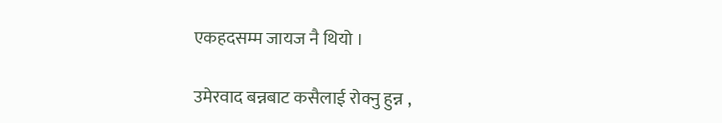एकहदसम्म जायज नै थियो ।

उमेरवाद बन्नबाट कसैलाई रोक्नु हुन्न ,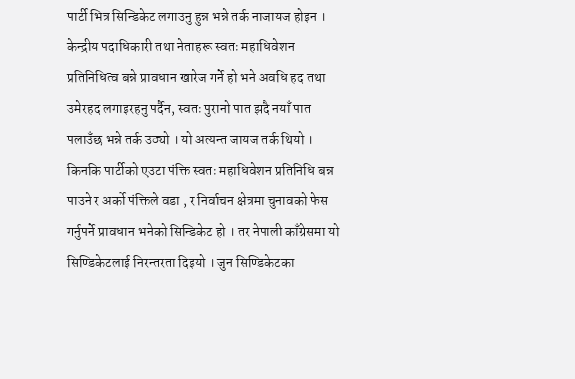पार्टी भित्र सिन्डिकेट लगाउनु हुन्न भन्ने तर्क नाजायज होइन । केन्द्रीय पदाधिकारी तथा नेताहरू स्वतः महाधिवेशन प्रतिनिधित्व बन्ने प्रावधान खारेज गर्ने हो भने अवधि हद तथा उमेरहद लगाइरहनु पर्दैन, स्वतः पुरानो पात झदै नयाँ पात पलाउँछ भन्ने तर्क उठ्यो । यो अत्यन्त जायज तर्क थियो । किनकि पार्टीको एउटा पंक्ति स्वतः महाधिवेशन प्रतिनिधि बन्न पाउने र अर्को पंक्तिले वडा , र निर्वाचन क्षेत्रमा चुनावको फेस गर्नुपर्ने प्रावधान भनेको सिन्डिकेट हो । तर नेपाली काँग्रेसमा यो सिण्डिकेटलाई निरन्तरता दिइयो । जुन सिण्डिकेटका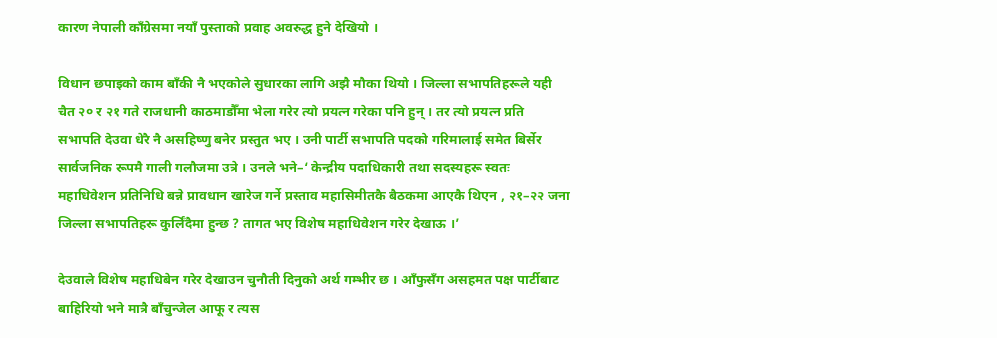कारण नेपाली काँग्रेसमा नयाँ पुस्ताको प्रवाह अवरुद्ध हुने देखियो ।

विधान छपाइको काम बाँकी नै भएकोले सुधारका लागि अझै मौका थियो । जिल्ला सभापतिहरूले यही चैत २० र २१ गते राजधानी काठमाडौँमा भेला गरेर त्यो प्रयत्न गरेका पनि हुन् । तर त्यो प्रयत्न प्रति सभापति देउवा धेरै नै असहिष्णु बनेर प्रस्तुत भए । उनी पार्टी सभापति पदको गरिमालाई समेत बिर्सेर सार्वजनिक रूपमै गाली गलौजमा उत्रे । उनले भने–‘ केन्द्रीय पदाधिकारी तथा सदस्यहरू स्वतः महाधिवेशन प्रतिनिधि बन्ने प्रावधान खारेज गर्ने प्रस्ताव महासिमीतकै बैठकमा आएकै थिएन , २१–२२ जना जिल्ला सभापतिहरू कुर्लिँदैमा हुन्छ ? तागत भए विशेष महाधिवेशन गरेर देखाऊ ।’

देउवाले विशेष महाधिबेन गरेर देखाउन चुनौती दिनुको अर्थ गम्भीर छ । आँफुसँग असहमत पक्ष पार्टीबाट बाहिरियो भने मात्रै बाँचुन्जेल आफू र त्यस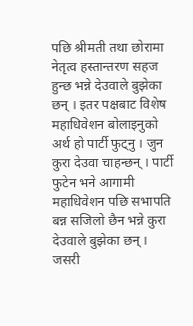पछि श्रीमती तथा छोरामा नेतृत्व हस्तान्तरण सहज हुन्छ भन्ने देउवाले बुझेका छन् । इतर पक्षबाट विशेष महाधिवेशन बोलाइनुको अर्थ हो पार्टी फुट्नु । जुन कुरा देउवा चाहन्छन् । पार्टी फुटेन भने आगामी महाधिवेशन पछि सभापति बन्न सजिलो छैन भन्ने कुरा देउवाले बुझेका छन् । जसरी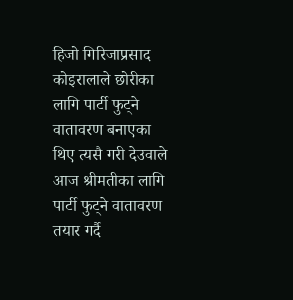हिजो गिरिजाप्रसाद कोइरालाले छोरीका लागि पार्टी फुट्ने वातावरण बनाएका थिए त्यसै गरी देउवाले आज श्रीमतीका लागि पार्टी फुट्ने वातावरण तयार गर्दै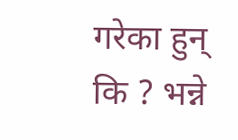गरेका हुन् कि ? भन्ने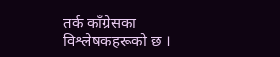तर्क काँग्रेसका विश्लेषकहरूको छ ।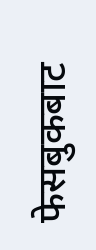फेसबुकबाट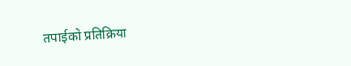तपाईको प्रतिक्रिया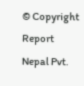© Copyright Report Nepal Pvt.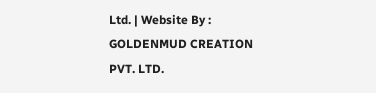Ltd. | Website By : GOLDENMUD CREATION PVT. LTD.